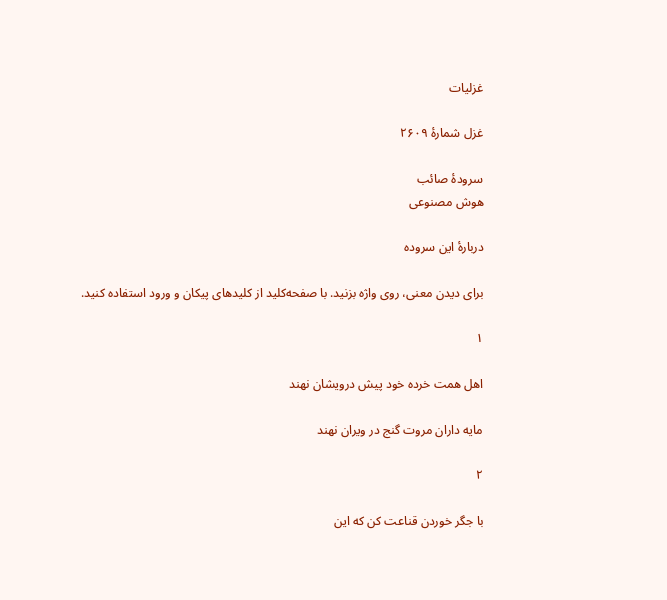غزلیات

غزل شمارهٔ ۲۶۰۹

سرودهٔ صائب
هوش مصنوعی

دربارهٔ این سروده

برای دیدن معنی، روی واژه بزنید. با صفحه‌کلید از کلیدهای پیکان و ورود استفاده کنید.

۱

اهل همت خرده خود پیش درویشان نهند

مایه داران مروت گنج در ویران نهند

۲

با جگر خوردن قناعت کن که این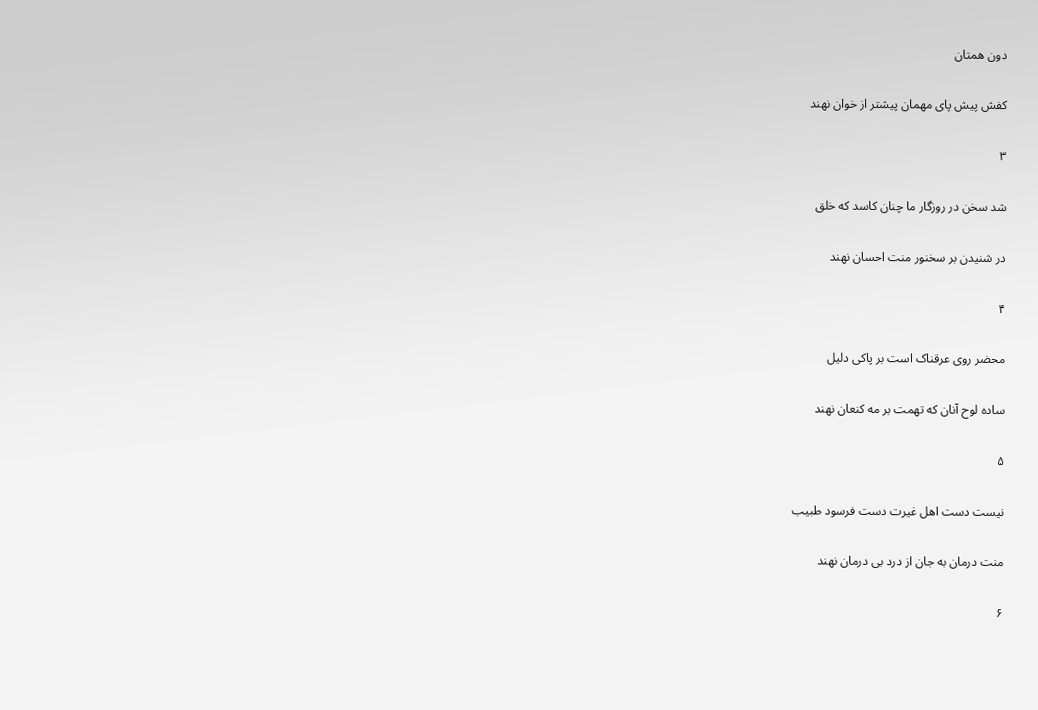دون همتان

کفش پیش پای مهمان پیشتر از خوان نهند

۳

شد سخن در روزگار ما چنان کاسد که خلق

در شنیدن بر سخنور منت احسان نهند

۴

محضر روی عرقناک است بر پاکی دلیل

ساده لوح آنان که تهمت بر مه کنعان نهند

۵

نیست دست اهل غیرت دست فرسود طبیب

منت درمان به جان از درد بی درمان نهند

۶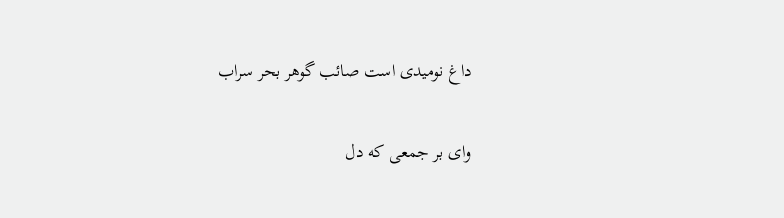داغ نومیدی است صائب گوهر بحر سراب

وای بر جمعی که دل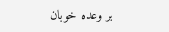بر وعده خوبان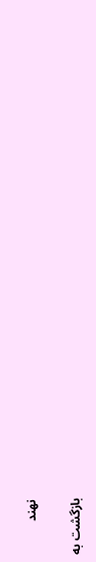نهند

بازگشت به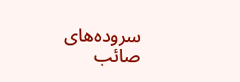سروده‌های صائب